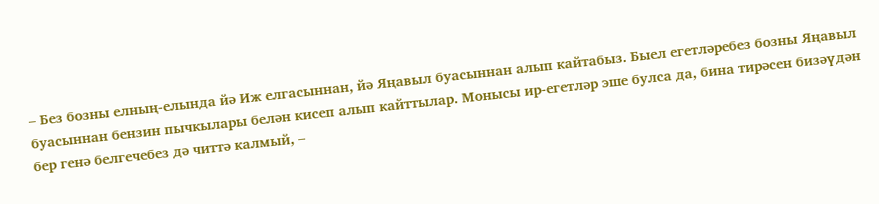– Без бозны елның-елында йә Иж елгасыннан, йә Яңавыл буасыннан алып кайтабыз. Быел егетләребез бозны Яңавыл буасыннан бензин пычкылары белән кисеп алып кайттылар. Монысы ир-егетләр эше булса да, бина тирәсен бизәүдән бер генә белгечебез дә читтә калмый, –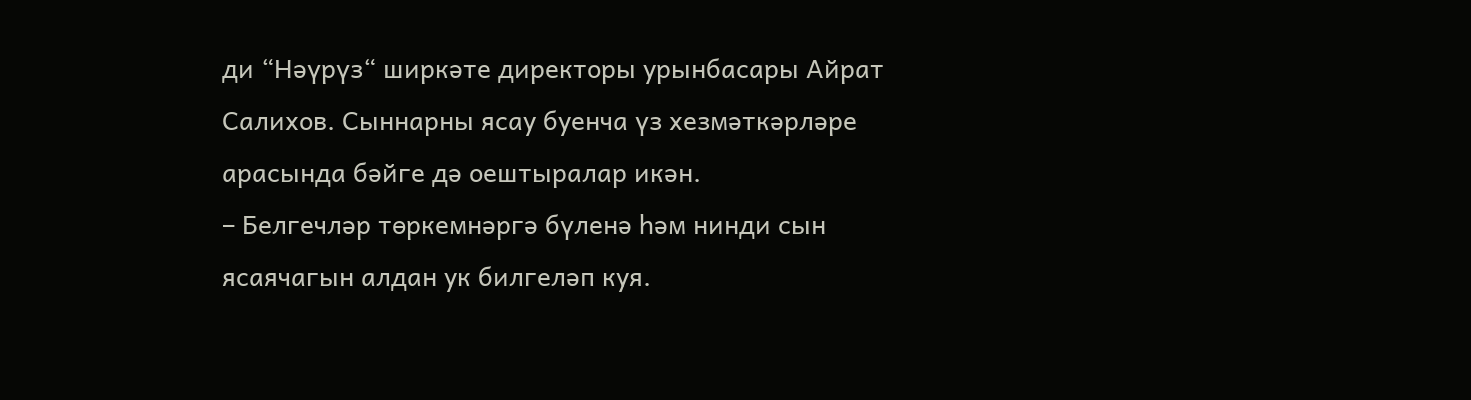ди “Нәүрүз“ ширкәте директоры урынбасары Айрат Салихов. Сыннарны ясау буенча үз хезмәткәрләре арасында бәйге дә оештыралар икән.
– Белгечләр төркемнәргә бүленә һәм нинди сын ясаячагын алдан ук билгеләп куя.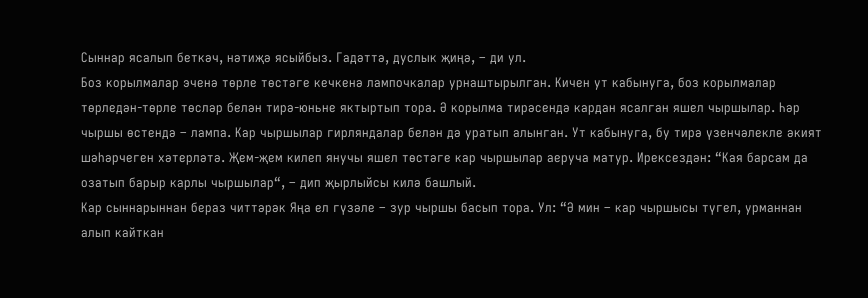Сыннар ясалып беткәч, нәтиҗә ясыйбыз. Гадәттә, дуслык җиңә, – ди ул.
Боз корылмалар эченә төрле төстәге кечкенә лампочкалар урнаштырылган. Кичен ут кабынуга, боз корылмалар төрледән-төрле төсләр белән тирә-юньне яктыртып тора. Ә корылма тирәсендә кардан ясалган яшел чыршылар. Һәр чыршы өстендә – лампа. Кар чыршылар гирляндалар белән дә уратып алынган. Ут кабынуга, бу тирә үзенчәлекле әкият шәһәрчеген хәтерләтә. Җем-җем килеп янучы яшел төстәге кар чыршылар аеруча матур. Ирексездән: “Кая барсам да озатып барыр карлы чыршылар“, – дип җырлыйсы килә башлый.
Кар сыннарыннан бераз читтәрәк Яңа ел гүзәле – зур чыршы басып тора. Ул: “Ә мин – кар чыршысы түгел, урманнан алып кайткан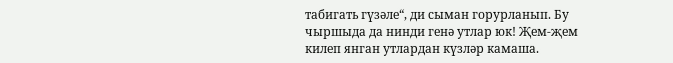табигать гүзәле“, ди сыман горурланып. Бу чыршыда да нинди генә утлар юк! Җем-җем килеп янган утлардан күзләр камаша.